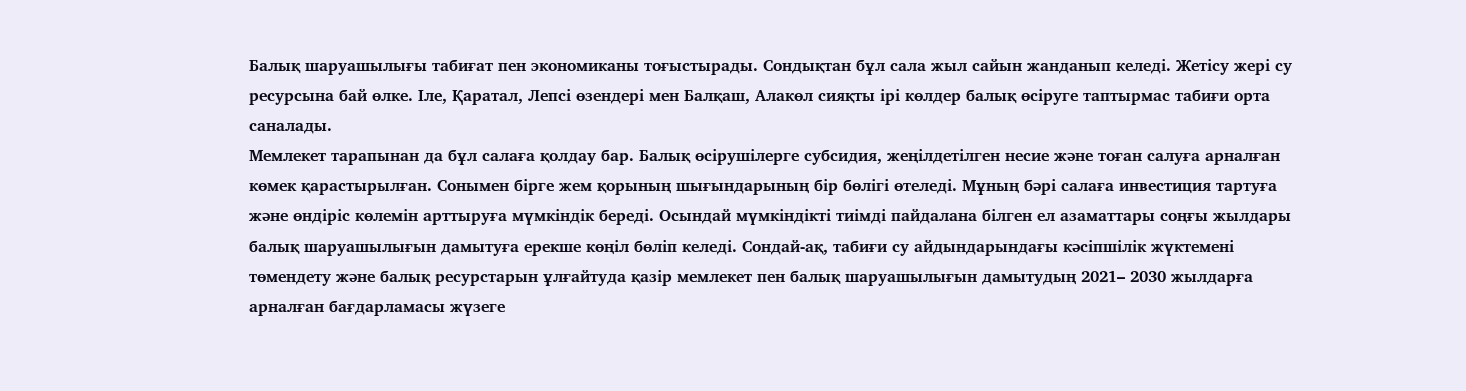Балық шаруашылығы табиғат пен экономиканы тоғыстырады. Сондықтан бұл сала жыл сайын жанданып келеді. Жетісу жері су ресурсына бай өлке. Іле, Қаратал, Лепсі өзендері мен Балқаш, Алакөл сияқты ірі көлдер балық өсіруге таптырмас табиғи орта саналады.
Мемлекет тарапынан да бұл салаға қолдау бар. Балық өсірушілерге субсидия, жеңілдетілген несие және тоған салуға арналған көмек қарастырылған. Сонымен бірге жем қорының шығындарының бір бөлігі өтеледі. Мұның бәрі салаға инвестиция тартуға және өндіріс көлемін арттыруға мүмкіндік береді. Осындай мүмкіндікті тиімді пайдалана білген ел азаматтары соңғы жылдары балық шаруашылығын дамытуға ерекше көңіл бөліп келеді. Сондай-ақ, табиғи су айдындарындағы кәсіпшілік жүктемені төмендету және балық ресурстарын ұлғайтуда қазір мемлекет пен балық шаруашылығын дамытудың 2021– 2030 жылдарға арналған бағдарламасы жүзеге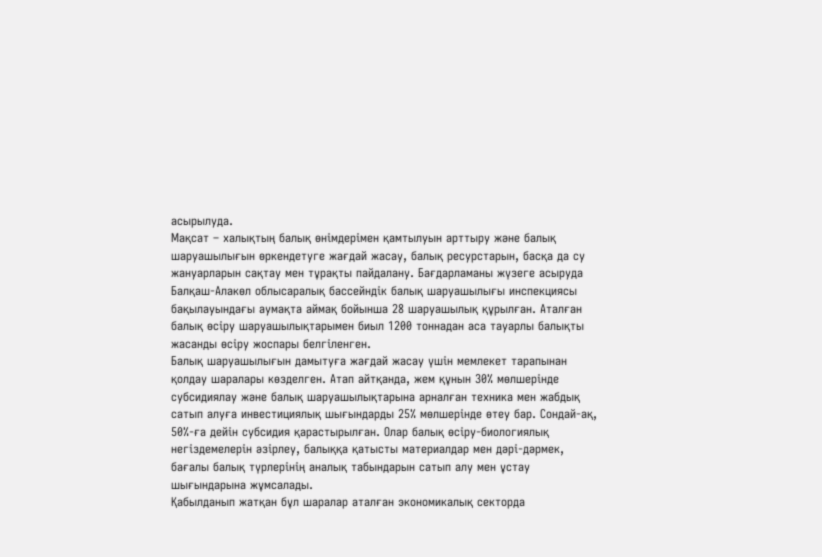асырылуда.
Мақсат – халықтың балық өнімдерімен қамтылуын арттыру және балық шаруашылығын өркендетуге жағдай жасау, балық ресурстарын, басқа да су жануарларын сақтау мен тұрақты пайдалану. Бағдарламаны жүзеге асыруда Балқаш-Алакөл облысаралық бассейндік балық шаруашылығы инспекциясы бақылауындағы аумақта аймақ бойынша 28 шаруашылық құрылған. Аталған балық өсіру шаруашылықтарымен биыл 1200 тоннадан аса тауарлы балықты жасанды өсіру жоспары белгіленген.
Балық шаруашылығын дамытуға жағдай жасау үшін мемлекет тарапынан қолдау шаралары көзделген. Атап айтқанда, жем құнын 30% мөлшерінде субсидиялау және балық шаруашылықтарына арналған техника мен жабдық сатып алуға инвестициялық шығындарды 25% мөлшерінде өтеу бар. Сондай-ақ, 50%-ға дейін субсидия қарастырылған. Олар балық өсіру-биологиялық негіздемелерін әзірлеу, балыққа қатысты материалдар мен дәрі-дәрмек, бағалы балық түрлерінің аналық табындарын сатып алу мен ұстау шығындарына жұмсалады.
Қабылданып жатқан бұл шаралар аталған экономикалық секторда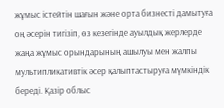жұмыс істейтін шағын және орта бизнесті дамытуға оң әсерін тигізіп, өз кезегінде ауылдық жерлерде жаңа жұмыс орындарының ашылуы мен жалпы мультипликативтік әсер қалыптастыруға мүмкіндік береді. Қазір облыс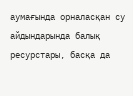аумағында орналасқан су айдындарында балық ресурстары, басқа да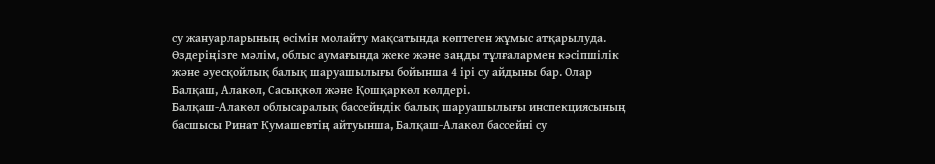су жануарларының өсімін молайту мақсатында көптеген жұмыс атқарылуда. Өздеріңізге мәлім, облыс аумағында жеке және заңды тұлғалармен кәсіпшілік және әуесқойлық балық шаруашылығы бойынша 4 ірі су айдыны бар. Олар Балқаш, Алакөл, Сасықкөл және Қошқаркөл көлдері.
Балқаш-Алакөл облысаралық бассейндік балық шаруашылығы инспекциясының басшысы Ринат Кумашевтің айтуынша, Балқаш-Алакөл бассейні су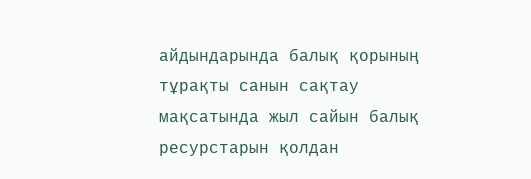айдындарында балық қорының тұрақты санын сақтау мақсатында жыл сайын балық ресурстарын қолдан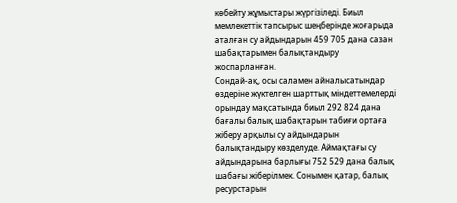көбейту жұмыстары жүргізіледі. Биыл мемлекеттік тапсырыс шеңберінде жоғарыда аталған су айдындарын 459 705 дана сазан шабақтарымен балықтандыру жоспарланған.
Сондай-ақ, осы саламен айналысатындар өздеріне жүктелген шарттық міндеттемелерді орындау мақсатында биыл 292 824 дана бағалы балық шабақтарын табиғи ортаға жіберу арқылы су айдындарын балықтандыру көзделуде. Аймақтағы су айдындарына барлығы 752 529 дана балық шабағы жіберілмек. Сонымен қатар, балық ресурстарын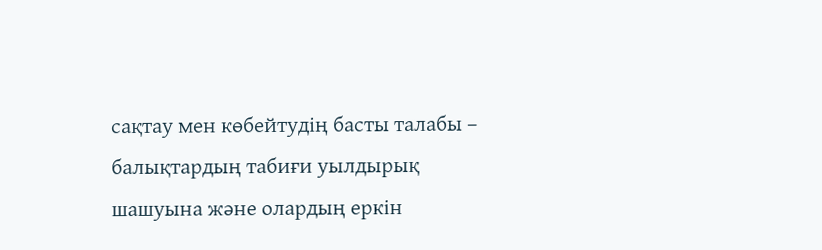сақтау мен көбейтудің басты талабы – балықтардың табиғи уылдырық шашуына және олардың еркін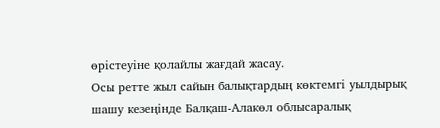өрістеуіне қолайлы жағдай жасау.
Осы ретте жыл сайын балықтардың көктемгі уылдырық шашу кезеңінде Балқаш-Алакөл облысаралық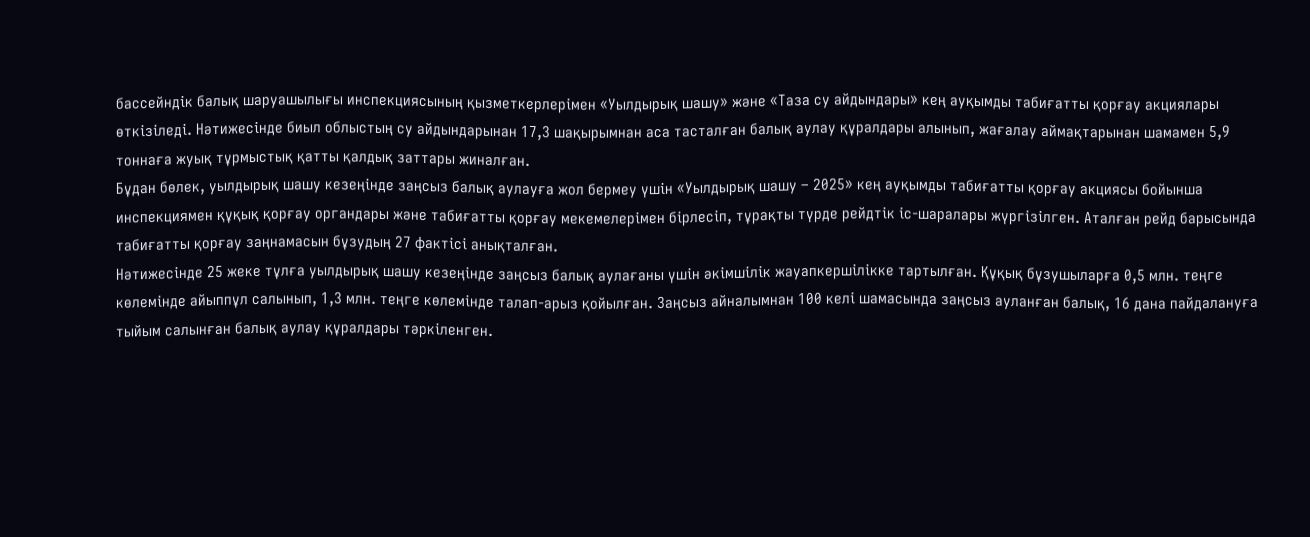бассейндік балық шаруашылығы инспекциясының қызметкерлерімен «Уылдырық шашу» және «Таза су айдындары» кең ауқымды табиғатты қорғау акциялары өткізіледі. Нәтижесінде биыл облыстың су айдындарынан 17,3 шақырымнан аса тасталған балық аулау құралдары алынып, жағалау аймақтарынан шамамен 5,9 тоннаға жуық тұрмыстық қатты қалдық заттары жиналған.
Бұдан бөлек, уылдырық шашу кезеңінде заңсыз балық аулауға жол бермеу үшін «Уылдырық шашу – 2025» кең ауқымды табиғатты қорғау акциясы бойынша инспекциямен құқық қорғау органдары және табиғатты қорғау мекемелерімен бірлесіп, тұрақты түрде рейдтік іс-шаралары жүргізілген. Аталған рейд барысында табиғатты қорғау заңнамасын бұзудың 27 фактісі анықталған.
Нәтижесінде 25 жеке тұлға уылдырық шашу кезеңінде заңсыз балық аулағаны үшін әкімшілік жауапкершілікке тартылған. Құқық бұзушыларға 0,5 млн. теңге көлемінде айыппұл салынып, 1,3 млн. теңге көлемінде талап-арыз қойылған. Заңсыз айналымнан 100 келі шамасында заңсыз ауланған балық, 16 дана пайдалануға тыйым салынған балық аулау құралдары тәркіленген.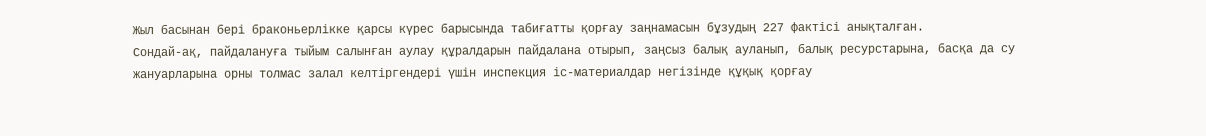Жыл басынан бері браконьерлікке қарсы күрес барысында табиғатты қорғау заңнамасын бұзудың 227 фактісі анықталған.
Сондай-ақ, пайдалануға тыйым салынған аулау құралдарын пайдалана отырып, заңсыз балық ауланып, балық ресурстарына, басқа да су жануарларына орны толмас залал келтіргендері үшін инспекция іс-материалдар негізінде құқық қорғау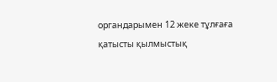органдарымен 12 жеке тұлғаға қатысты қылмыстық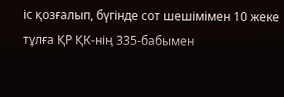іс қозғалып, бүгінде сот шешімімен 10 жеке тұлға ҚР ҚК-нің 335-бабымен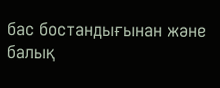бас бостандығынан және балық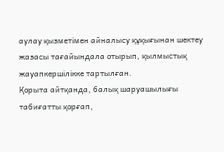аулау қызметімен айналысу құқығынан шектеу жазасы тағайындала отырып, қылмыстық жауапкершілікке тартылған.
Қорыта айтқанда, балық шаруашылығы табиғатты қорғап,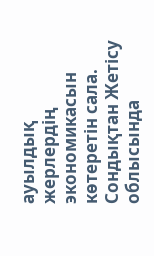ауылдық жерлердің экономикасын көтеретін сала. Сондықтан Жетісу облысында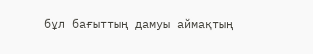бұл бағыттың дамуы аймақтың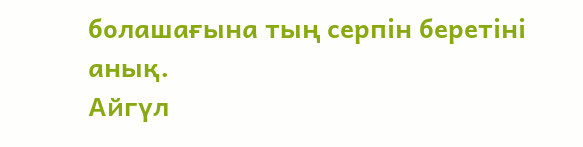болашағына тың серпін беретіні анық.
Айгүл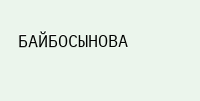БАЙБОСЫНОВА